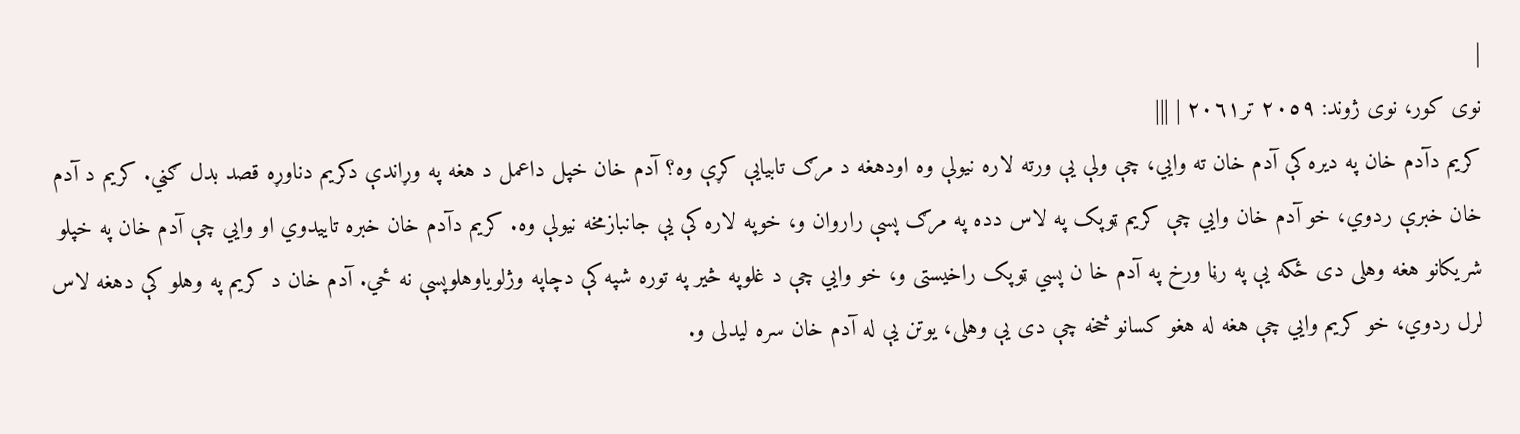|
نوی کور، نوی ژوند: ٢٠٥٩ تر٢٠٦١ | |||
کريم دآدم خان په ديره کې آدم خان ته وايي، چې ولې يې ورته لاره نيولې وه اودهغه د مرګ تابيايې کړې وه؟ آدم خان خپل داعمل د هغه په وړاندې دکريم دناوړه قصد بدل ګڼي. کريم د آدم خان خبرې ردوي، خو آدم خان وايي چې کريم ټوپک په لاس دده په مرګ پسې راروان و، خوپه لاره کې يې جانبازمخه نيولې وه. کريم دآدم خان خبره تاييدوي او وايي چې آدم خان په خپلو شريکانو هغه وهلى دى ځکه يې په رڼا ورخ په آدم خا ن پسي ټوپک راخيستى و، خو وايي چې د غلوپه څير په توره شپه کې دچاپه وژلوياوهلوپسې نه ځي. آدم خان د کريم په وهلو کې دهغه لاس لرل ردوي، خو کريم وايي چې هغه له هغو کسانو څخه چې دى يې وهلى، يوتن يې له آدم خان سره ليدلى و.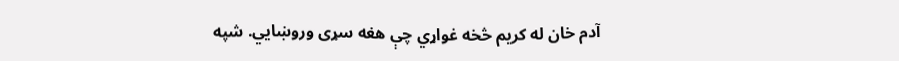آدم خان له کريم څخه غواړي چې هغه سړى وروښايي. شپه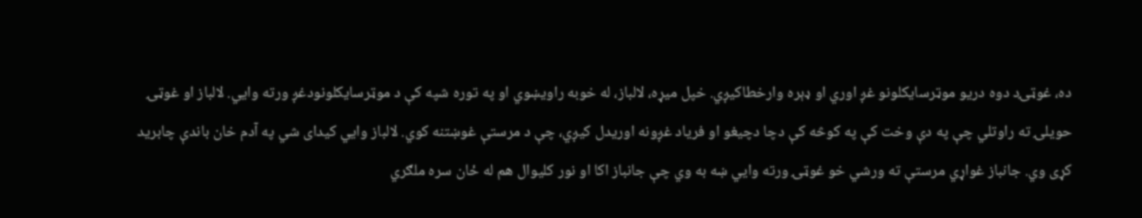ده، غوټۍد دوه دريو موټرسايکلونو غږ اوري او ډېره وارخطاکيږي. خپل ميړه، لالباز، له خوبه راويښوي او په توره شپه کې د موټرسايکلونودغږ ورته وايي. لالباز او غوټۍ حويلۍ ته راوتلي چې په دې وخت کې په کوڅه کې دچا دچيغو او فرياد غږونه اوريدل کيږي، چې د مرستې غوښتنه کوي. لالباز وايي کيداى شي په آدم خان باندې چابريد کړى وي. جانباز غواړي مرستې ته ورشي خو غوټۍ ورته وايي ښه به وي چې جانباز اکا او نور کليوال هم له ځان سره ملګري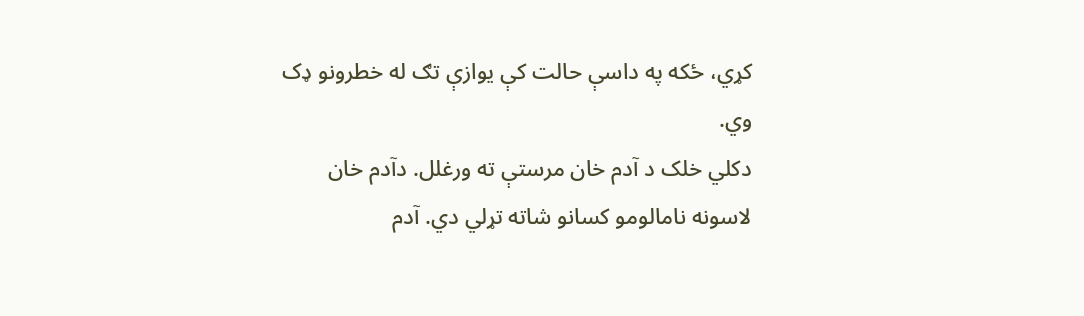کړي، ځکه په داسې حالت کې يوازې تګ له خطرونو ډک وي.
دکلي خلک د آدم خان مرستې ته ورغلل. دآدم خان لاسونه نامالومو کسانو شاته تړلي دي. آدم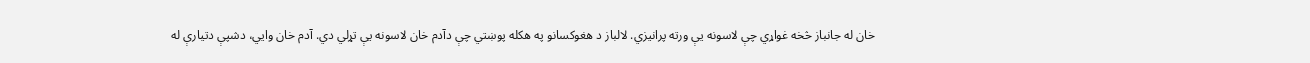خان له جانباز څخه غواړي چې لاسونه يې ورته پرانيزي. لالباز د هغوکسانو په هکله پوښتي چې دآدم خان لاسونه يې تړلي دي. آدم خان وايي، دشپې دتيارې له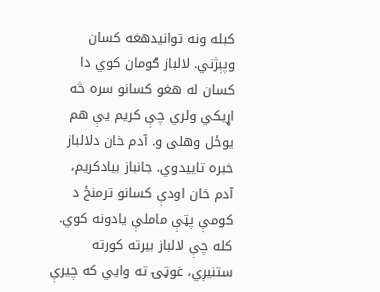کبله ونه توانيدهغه کسان وپېژني. لالباز ګومان کوي دا کسان له هغو کسانو سره څه اړيکي ولري چې کريم يې هم يوځل وهلى و. آدم خان دلالباز خبره تاييدوي. جانباز بيادکريم، آدم خان اودې کسانو ترمنځ د کومې پټې ماملې يادونه کوي. کله چې لالباز بيرته کورته ستنيږي، غوټۍ ته وايي که چيرې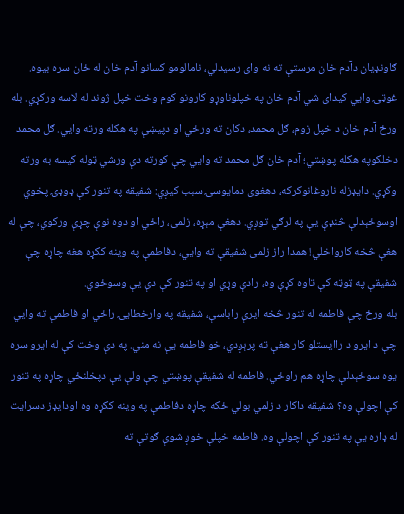ګاونډيان دآدم خان مرستې ته نه واى رسيدلي، نامالومو کسانو آدم خان له ځان سره بيوه. غوټۍ وايي کيداى شي آدم خان په خپلوناوړو کارونو کوم وخت خپل ژوند له لاسه ورکړي. بله ورځ آدم خان د خپل زوم، ګل محمد، دکان ته ورځي او دپيښې په هکله ورته وايي. ګل محمد دخلکوپه هکله پوښتي؛ آدم خان ګل محمد ته وايي چې کورته دې ورشي ټوله کيسه به ورته وکړي. دايډزله ناروغانوکرکه، دهغوى دمايوسۍ سبب کيږي: شفيقه په تنور کې ډوډۍ پخوي اوسوځېدلې څنډې يې په لرګي توږي. دهغې مېړه، زلمى، راځي او دوه نوې چړې ورکوي، چې له هغې څخه کارواخلي! همدا راز زلمى شفيقې ته وايي، دفاطمې په وينه ککړه هغه چاړه چې شفيقې په ټوټه کې تاوه کړې وه، رادې وړي او په تنور کې دې يې وسوځوي.
بله ورځ چې فاطمه له تنور څخه ايرې راباسې، شفيقه په وارخطايۍ راځي او فاطمې ته وايي چې د ايرو د راايستلو کار هغې ته پرېږدي، خو فاطمه يې نه مني. په دې وخت کې له ايرو سره يوه سوځېدلې چاړه هم راوځي. فاطمه له شفيقې پوښتي چې ولې يې دپخلنځي چاړه په تنور کې اچولې وه؟ شفيقه داکار د زلمي بولي ځکه چاړه دفاطمې په وينه ککړه وه اودايډز دسرايت له ډاره يې په تنور کې اچولې وه. فاطمه خپلې خوږ شوې ګوتې ته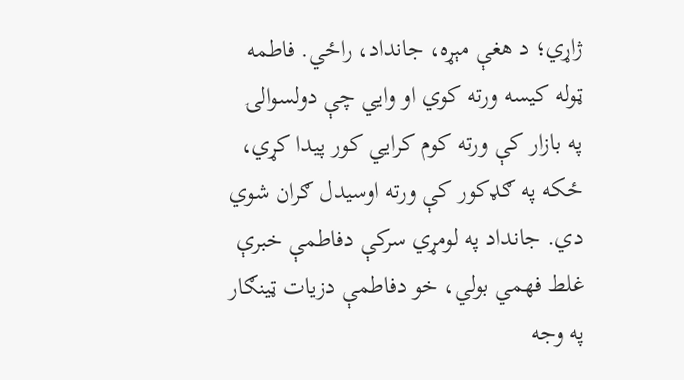ژاړي؛ د هغې مېړه، جانداد، راځي. فاطمه ټوله کيسه ورته کوي او وايي چې دولسوالۍ په بازار کې ورته کوم کرايي کور پيدا کړي، ځکه په ګډکور کې ورته اوسيدل ګران شوي دي. جانداد په لومړي سرکې دفاطمې خبرې غلط فهمي بولي، خو دفاطمې دزيات ټينګار په وجه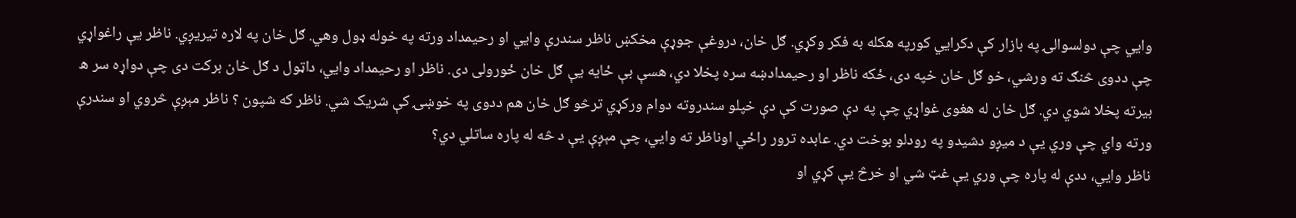وايي چې دولسوالۍ په بازار کې دکرايي کورپه هکله به فکر وکړي. ګل خان، دروغې جوړې مخکښ ناظر سندرې وايي او رحيمداد ورته په خوله ډول وهي. ګل خان په لاره تيريږي. ناظر يې راغواړي چې ددوى څنګ ته ورشي، خو ګل خان خپه دى، ځکه ناظر او رحيمدادښه سره پخلا دي، هسې بې ځايه يې ګل خان ځورولى دى. ناظر او رحيمداد وايي، داټول د ګل خان برکت دى چې دواړه سر ه بيرته پخلا شوي دي. ګل خان له هغوى غواړي چې په دې صورت کې دې خپلو سندروته دوام ورکړي ترڅو ګل خان هم ددوى په خوښۍ کې شريک شي. ناظر که شپون ؟ ناظر مېږې څروي او سندرې ورته واي چې وري يې د ميږو دشيدو په رودلو بوخت دي. عابده ترور راځي اوناظر ته وايي، چې مېږې يې د څه له پاره ساتلي دي؟
ناظر وايي، ددې له پاره چې وري يې غټ شي او خرڅ يې کړي او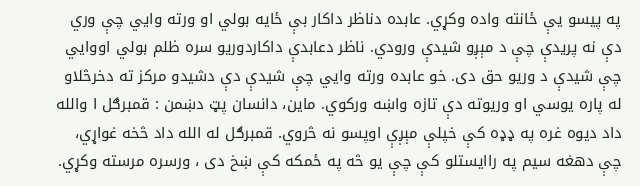په پيسو يې ځانته واده وکړي. عابده دناظر داکار بې ځايه بولي او ورته وايي چې وري دې نه پريدې چې د مېږو شيدې ورودي. ناظر دعابدې داکاردوريو سره ظلم بولي اووايي چې شيدې د وريو حق دى. خو عابده ورته وايي چې شيدې دې دشيدو مرکز ته دخرڅلاو له پاره يوسي او وريوته دې تازه واښه ورکوي. ماين، دانسان پټ دښمن : قمبرګل ا والله داد ديوه غره په ډډه کې خپلې مېږې اوپسو نه څروي. قمبرګل له الله داد څخه غواړي، چې دهغه سيم په راايستلو کې چې يو څه په ځمکه کې ښخ دى ، ورسره مرسته وکړي.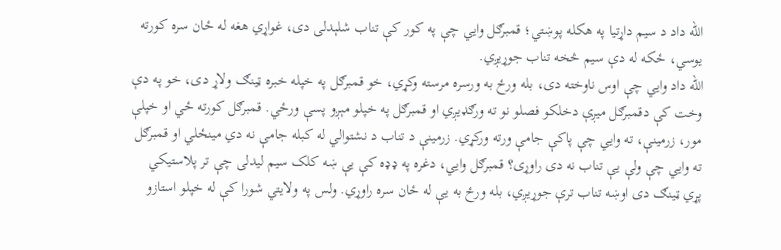الله داد د سيم داړتيا په هکله پوښتي؛ قمبرګل وايي چې په کور کې تناب شلېدلى دى، غواړي هغه له ځان سره کورته يوسي، ځکه له دې سيم څخه تناب جوړيږي.
الله داد وايي چې اوس ناوخته دى، بله ورځ به ورسره مرسته وکړي، خو قمبرګل په خپله خبره ټينګ ولاړ دى، خو په دې وخت کې دقمبرګل ميږې دخلکو فصلو نو ته ورګډيږي او قمبرګل په خپلو مېږو پسې ورځي. قمبرګل کورته ځي او خپلې مور، زرمينې، ته وايي چې پاکې جامې ورته ورکړي. زرمينې د تناب د نشتوالي له کبله جامې نه دي مينځلي او قمبرګل ته وايي چې ولې يې تناب نه دى راوړى؟ قمبرګل وايي، دغره په ډډه کې يې ښه کلک سيم ليدلى چې تر پلاستيکي پړي ټينګ دى اوښه تناب ترې جوړيږي، بله ورځ به يې له ځان سره راوړي. ولس په ولايتي شورا کې له خپلو استازو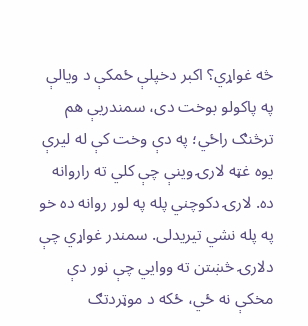څه غواړي؟ اکبر دخپلې ځمکې د ويالې په پاکولو بوخت دى، سمندريې هم ترڅنګ راځي؛ په دې وخت کې له ليرې يوه غټه لارۍ وينې چې کلي ته راروانه ده. لارۍ دکوچني پله په لور روانه ده خو په پله نشي تيريدلى. سمندر غواړي چې دلارۍ څښتن ته ووايي چې نور دې مخکې نه ځي، ځکه د موټردتګ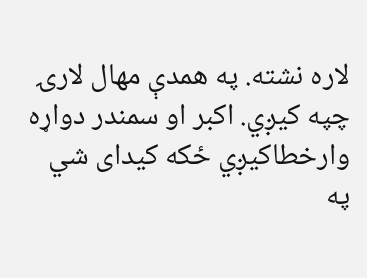لاره نشته. په همدې مهال لارۍ چپه کيږي. اکبر او سمندر دواړه وارخطاکيږي ځکه کيداى شي په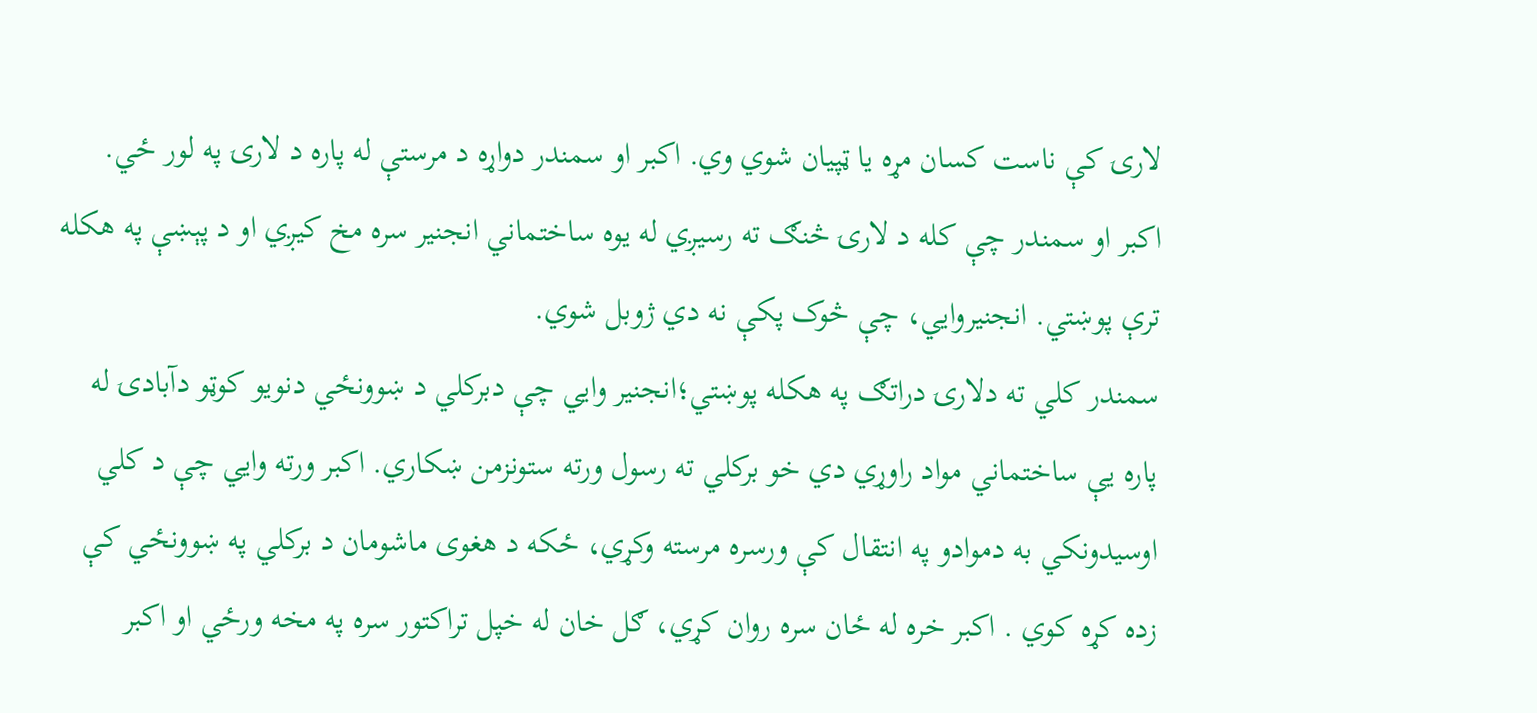لارۍ کې ناست کسان مړه يا ټپيان شوي وي. اکبر او سمندر دواړه د مرستې له پاره د لارۍ په لور ځي. اکبر او سمندر چې کله د لارۍ څنګ ته رسيږي له يوه ساختماني انجنير سره مخ کيږي او د پېښې په هکله ترې پوښتي. انجنيروايي، چې څوک پکې نه دي ژوبل شوي.
سمندر کلي ته دلارۍ دراتګ په هکله پوښتي؛انجنير وايي چې دبرکلي د ښوونځي دنويو کوټو دآبادۍ له پاره يې ساختماني مواد راوړي دي خو برکلي ته رسول ورته ستونزمن ښکاري. اکبر ورته وايي چې د کلي اوسيدونکي به دموادو په انتقال کې ورسره مرسته وکړي، ځکه د هغوى ماشومان د برکلي په ښوونځي کې زده کړه کوي . اکبر خره له ځان سره روان کړي، ګل خان له خپل تراکتور سره په مخه ورځي او اکبر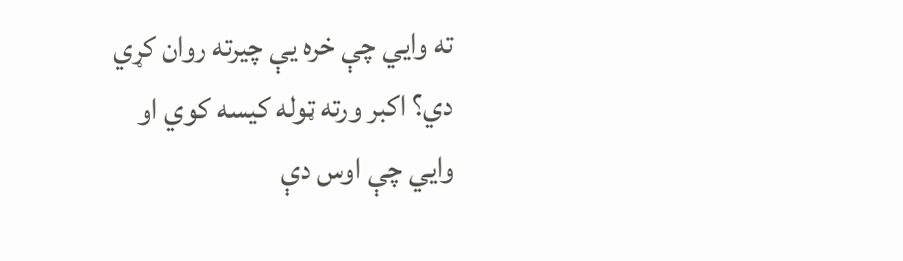ته وايي چې خره يې چيرته روان کړي دي؟ اکبر ورته ټوله کيسه کوي او وايي چې اوس دې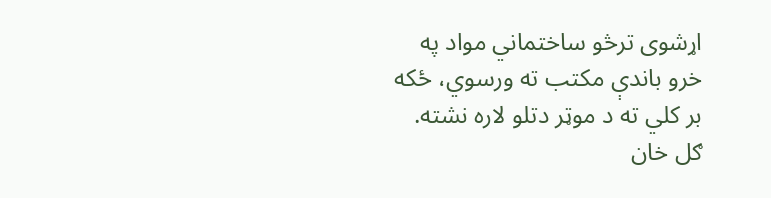اړشوى ترڅو ساختماني مواد په خرو باندې مکتب ته ورسوي، ځکه بر کلي ته د موټر دتلو لاره نشته. ګل خان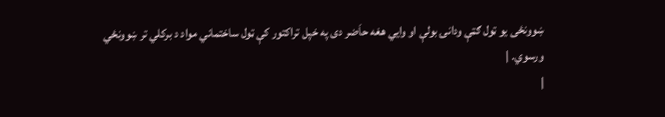ښوونځى يو ټول ګټې ودانۍ بولې او وايي هغه حاَضر دى په خپل تراکتور کې ټول ساختماني مواد د برکلي تر ښوونځي ورسوي. |
|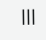|||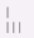| |||